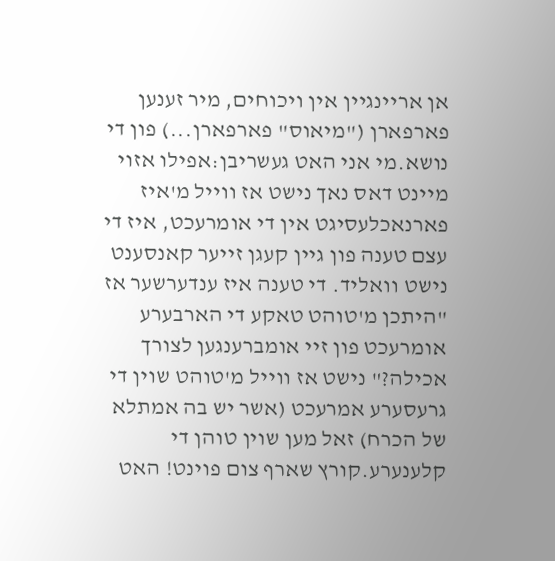אן אריינגיין אין ויכוחים, מיר זענען פארפארן ("מיאוס" פארפארן...) פון די נושא.מי אני האט געשריבן:אפילו אזוי מיינט דאס נאך נישט אז ווייל מ'איז פארנאכלעסיגט אין די אומרעכט, איז די עצם טענה פון גיין קעגן זייער קאנסענט נישט וואליד. די טענה איז ענדערשער אז "היתכן מ'טוהט טאקע די הארבערע אומרעכט פון זיי אומברענגען לצורך אכילה?" נישט אז ווייל מ'טוהט שוין די גרעסערע אמרעכט (אשר יש בה אמתלא של הכרח) זאל מען שוין טוהן די קלענערע.קורץ שארף צום פוינט! האט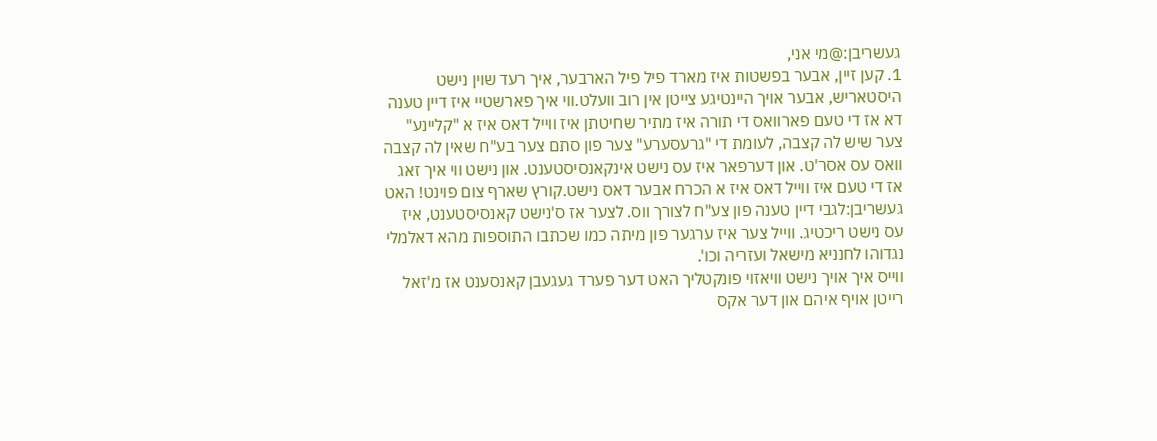געשריבן:@מי אני,
1. קען זיין, אבער בפשטות איז מארד פיל פיל הארבער, איך רעד שוין נישט היסטאריש, אבער אויך היינטיגע צייטן אין רוב וועלט.ווי איך פארשטיי איז דיין טענה דא אז די טעם פארוואס די תורה איז מתיר שחיטתן איז ווייל דאס איז א "קליינע" צער שיש לה קצבה, לעומת די "גרעסערע" צער פון סתם צער בע"ח שאין לה קצבה וואס עס אסר'ט. און דערפאר איז עס נישט אינקאנסיסטענט. און נישט ווי איך זאג אז די טעם איז ווייל דאס איז א הכרח אבער דאס נישט.קורץ שארף צום פוינט! האט געשריבן:לגבי דיין טענה פון צע"ח לצורך ווס. לצער אז ס'נישט קאנסיסטענט, איז עס נישט ריכטיג. ווייל צער איז ערגער פון מיתה כמו שכתבו התוספות מהא דאלמלי נגדוהו לחנניא מישאל ועזריה וכו'.
ווייס איך אויך נישט וויאזוי פונקטליך האט דער פערד געגעבן קאנסענט אז מ'זאל רייטן אויף איהם און דער אקס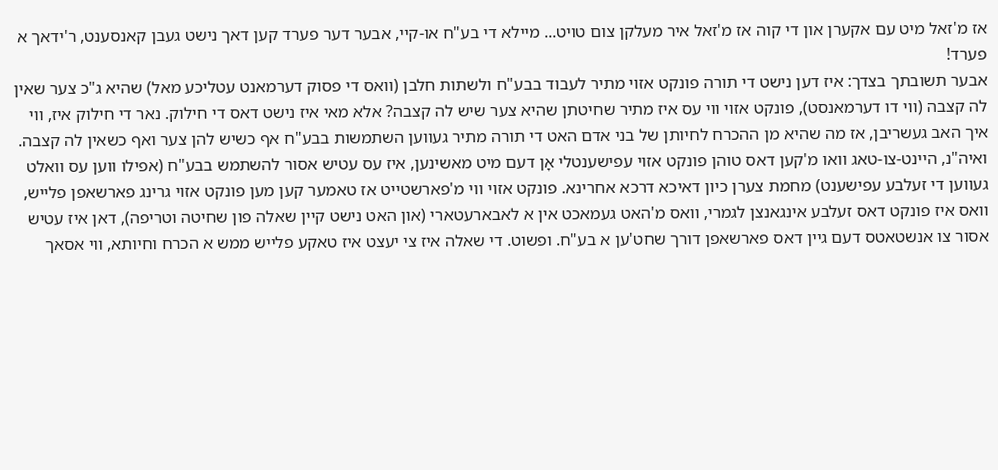אז מ'זאל מיט עם אקערן און די קוה אז מ'זאל איר מעלקן צום טויט... מיילא די בע"ח או-קיי, אבער דער פערד קען דאך נישט געבן קאנסענט, ר'ידאך א פערד!
אבער תשובתך בצדך: איז דען נישט די תורה פונקט אזוי מתיר לעבוד בבע"ח ולשתות חלבן (וואס די פסוק דערמאנט עטליכע מאל) שהיא ג"כ צער שאין לה קצבה (ווי דו דערמאנסט), פונקט אזוי ווי עס איז מתיר שחיטתן שהיא צער שיש לה קצבה? אלא מאי איז נישט דאס די חילוק. נאר די חילוק איז, ווי איך האב געשריבן, אז מה שהיא מן ההכרח לחיותן של בני אדם האט די תורה מתיר געווען השתמשות בבע"ח אף כשיש להן צער ואף כשאין לה קצבה. ואיה"נ, היינט-צו-טאג וואו מ'קען דאס טוהן פונקט אזוי עפישענטלי אָן דעם מיט מאשינען, איז עס עטיש אסור להשתמש בבע"ח (אפילו ווען עס וואלט געווען די זעלבע עפישענט) מחמת צערן כיון דאיכא דרכא אחרינא. פונקט אזוי ווי מ'פארשטייט אז טאמער קען מען פונקט אזוי גרינג פארשאפן פלייש, וואס איז פונקט דאס זעלבע אינגאנצן לגמרי, וואס מ'האט געמאכט אין א לאבארעטארי (און האט נישט קיין שאלה פון שחיטה וטריפה), דאן איז עטיש אסור צו אנשטאטס דעם גיין דאס פארשאפן דורך שחט'ען א בע"ח. ופשוט. די שאלה איז צי יעצט איז טאקע פלייש ממש א הכרח וחיותא, ווי אסאך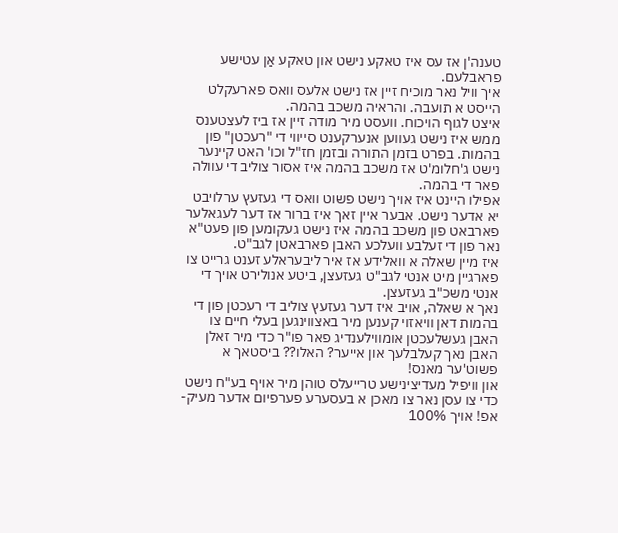טענה'ן אז עס איז טאקע נישט און טאקע אַן עטישע פראבלעם.
איך וויל נאר מוכיח זיין אז נישט אלעס וואס פארעקלט הייסט א תועבה. והראיה משכב בהמה.
איצט לגוף הויכוח. וועסט מיר מודה זיין אז ביז לעצטענס ממש איז נישט געווען אנערקענט סייווי די "רעכטן" פון בהמות. בפרט בזמן התורה ובזמן חז"ל וכו' האט קיינער נישט ג'חלומ'ט אז משכב בהמה איז אסור צוליב די עוולה פאר די בהמה.
אפילו היינט איז אויך נישט פשוט וואס די געזעץ ערלויבט יא אדער נישט. אבער איין זאך איז ברור אז דער לעגאלער פארבאט פון משכב בהמה איז נישט געקומען פון פעט"א נאר פון די זעלבע וועלכע האבן פארבאטן לגב"ט.
איז מיין שאלה א וואלידע אז איר ליבעראלע זענט גרייט צו פארגיין מיט אנטי לגב"ט געזעצן, ביטע אנולירט אויך די אנטי משכ"ב געזעצן.
נאך א שאלה, אויב איז דער געזעץ צוליב די רעכטן פון די בהמות דאן וויאזוי קענען מיר באצווינגען בעלי חיים צו האבן געשלעכטן אומווילענדיג פאר פו"ר כדי מיר זאלן האבן נאך קעלבלעך און אייער? האלו?? ביסטאך א פשוט'ער מאנס!
און וויפיל מעדיצינישע טרייעלס טוהן מיר אויף בע"ח נישט כדי צו עסן נאר צו מאכן א בעסערע פערפיום אדער מעיק-אפ! אויך 100%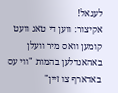לעגאל!
אקיצור: ווען די טאג וועט קומען וואס מיר וועלן באהאנדלען בהמות "ווי עס באדארף צו זיין"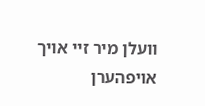וועלן מיר זיי אויך אויפהערן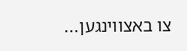צו באצווינגען...